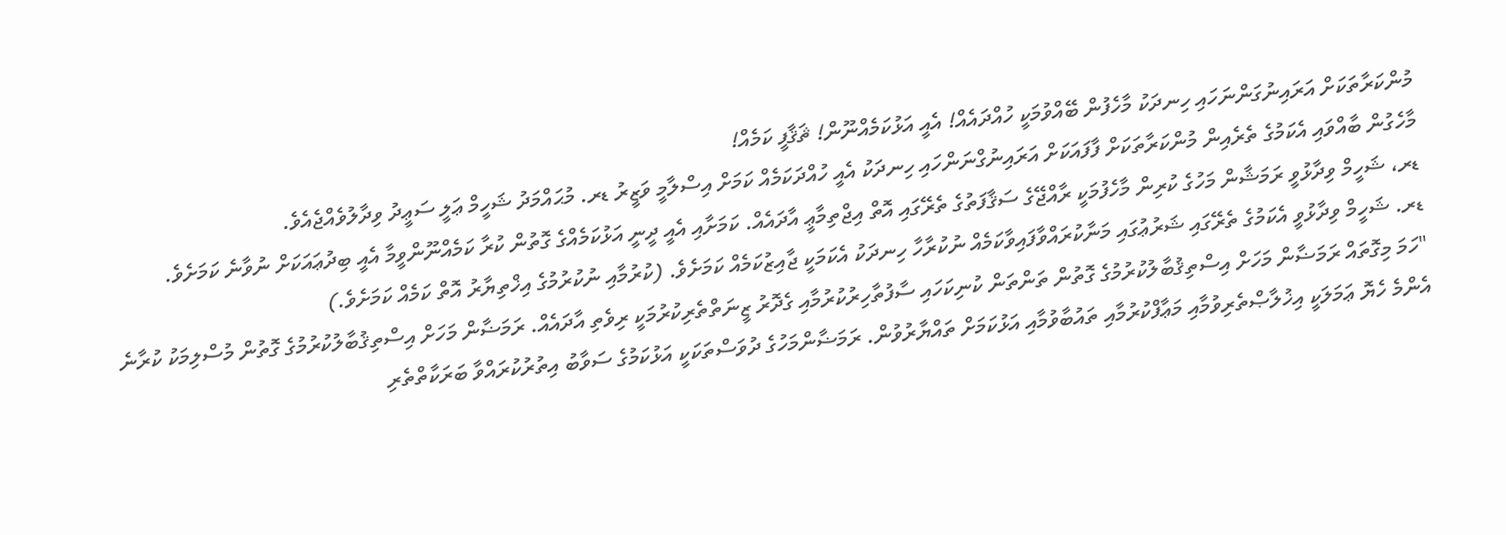މުންކަރާތަކަށް އަރައިނުގަންނަހައި ހިނދަކު މާހެފުން ބޭއްވުމަކީ ހުއްދައެއް! އެއީ އަޅުކަމެއްނޫން! ޘަޤާފީ ކަމެއް!
މާހެގުން ބާއްވައި އެކަމުގެ ތެރެއިން މުންކަރާތަކަށް ފާފައަކަށް އަރައިނުގްނަންހައި ހިނދަކު އެއީ ހުއްދަކަމެއް ކަމަށް އިސްލާމީ ވަޒީރު ޑރ. މުޙައްމަދު ޝަހީމް ޢަލީ ސަޢީދު ވިދާލުވެއްޖެއެވެ.
ޑރ، ޝަހީމް ވިދާޅުވީ ރަމަޝާން މަހުގެ ކުރިން މާހެފުމަކީ ރާއްޖޭގެ ސަޤާފަތުގެ ތެރޭގައި އޮތް އިޖްތިމާޢީ އާދައެއް. ކަމަށާއި އެއީ ދީނީ އަޅުކަމެއްގެ ގޮތުން ކުރާ ކަމެއްނޫންވީމާ އެއީ ބިދުޢައަކަށް ނުވާނެ ކަމަށެވެ.
ޑރ. ޝަހީމް ވިދާޅުވީ އެކަމުގެ ތެރޭގައި ޝަރުޢުގައި މަނާކުރައްވާފައިވާކަމެއް ނުކުރާހާ ހިނދަކު އެކަމަކީ ޖާއިޒުކަމެއް ކަމަށެވެ. (ކުރުމާއި ނުކުރުމުގެ އިޚްތިޔާރު އޮތް ކަމެއް ކަމަށެވެ.)
"ހަމަ މިގޮތައް ރަމަޟާން މަހަށް އިސްތިޤުބާލުކުރުމުގެ ގޮތުން ތަންތަން ކުނިކަހައި ސާފުތާހިރުކުރުމާއި ގެދޮރު ޒީނަތްތެރިކުރުމަކީ ރިވެތި އާދައެއް. ރަމަޟާން މަހަށް އިސްތިޤުބާލުކުރުމުގެ ގޮތުން މުސްލިމަކު ކުރާނެ އެންމެ ހެޔޮ ޢަމަލަކީ އިޚުލާޞްތެރިވުމާއި މަޢާފްކުރުމާއި ތައުބާވުމާއި އަޅުކަމަށް ތައްޔާރުވުން. ރަމަޟާންމަހުގެ ދުވަސްތަކަކީ އަޅުކަމުގެ ސަވާބު އިތުރުކުރައްވާ ބަރަކާތްތެރި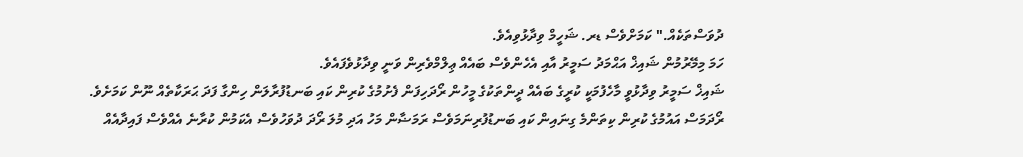ދުވަސްތަކެއް." ކަމަށްވެސް ޑރ. ޝަހީމް ވިދާޅުވިއެވެ.
ހަމަ މިމޭރުމުން ޝައިޚް އަޙްމަދު ސަމީރު އާއި އެހެންވެސް ބައެއް ޢިލްމްވެރިން ވަނީ ވިދާޅުވެފައެވެ.
ޝައިޚް ސަމީރު ވިދާޅުވީ މާހެފުމަކީ ކުރީގެ ބައެއް ދީންތަކުގެ މީހުން ރޯދަހިފަން ފެށުމުގެ ކުރިން ކައި ބަނޑުފުރާލަން ހިންގާ ފަދަ ޙަރަކާތެއް ނޫން ކަމަށެވެ.
ރޯދަމަސް އައުމުގެ ކުރިން ކިތަންމެ ގިނައިން ކައި ބަނޑުފުރިނަމަވެސް ރަމަޟާން މަހު އަދި މުލަ ރޯދަ ދުވަހުވެސް އެކަމުން ކުރާނެ އެއްވެސް ފައިދާއެއް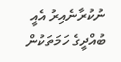ނުކުރާނެއިރު އެއީ ބުއްދީގެ ހަމަތަކުން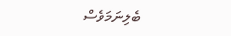ބެލިނަމަވެސް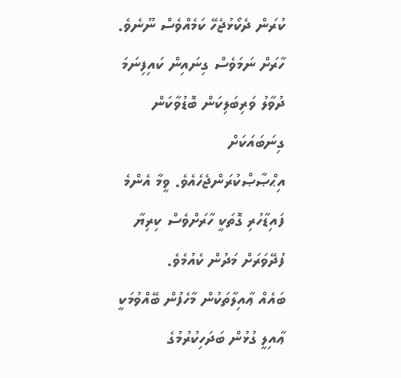ކުރަން ދެކޯޅުޖެހޭ ކަމެއްވެސް ނޫނެވެ. ހާރަށް ނަމަވެސް ގިނައިން ކައިފިނަމަ ދުވާލު ވަރިބަލިކަން ބޮޑުވާކަން ގިނަބައަކަށް އިޙްޞާޞްކުރަންޖެހެއެވެ. ވީމާ އެންމެ ފައިޑާހުރި ގޮތަކީ ހާރަށްވެސް ކިރިޔާ ފުދޭވަރަށް މަދުން ކެއުމެވެ.
ބައެއް ޢާއިލާތަކުން މާހެފުން ބޭއްވުމަކީ ޢާއިލީ ގުޅުން ބަދަހިކުރުމުގެ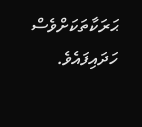ޙަރަކާތަކަށްވެސް ހަދައިފައެވެ.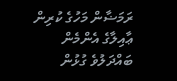ރަމަޟާން މަހުގެ ކުރިން ޢާއިލާގެ އެންމެން ބައްދަލުވެ ގުޅުން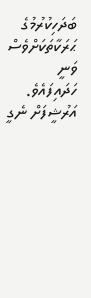ބަދަހިކުރުމުގެ ޙަރަކާތަކަށްވެސް ވަނީ ހަދައިފައެވެ.
އަރުޝީފަށް ނެގީ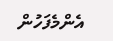އެންމެފަހުން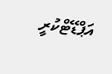އަޕްޑޭޓްކުރީ